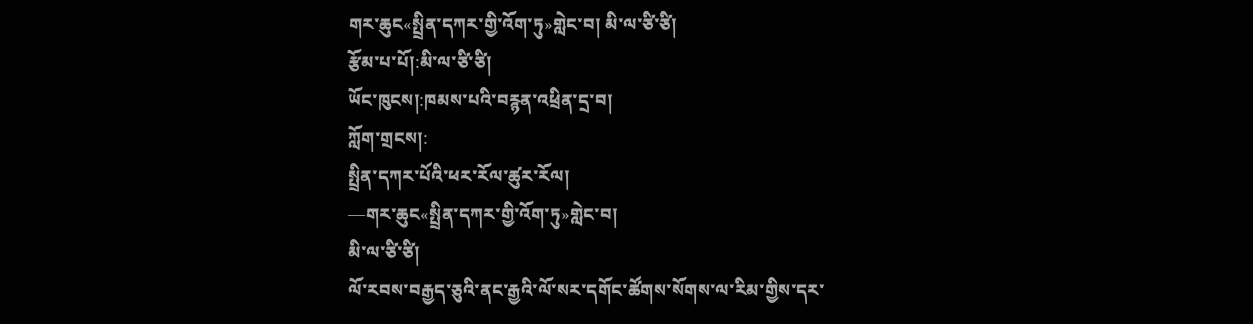གར་ཆུང«སྤྲིན་དཀར་གྱི་འོག་ཏུ»གླེང་བ། མི་ལ་ཙི་ཙི།
རྩོམ་པ་པོ།:མི་ལ་ཙི་ཙི།
ཡོང་ཁུངས།:ཁམས་པའི་བརྙན་འཕྲིན་དྲ་བ།
ཀློག་གྲངས།:
སྤྲིན་དཀར་པོའི་ཕར་རོལ་ཚུར་རོལ།
—གར་ཆུང«སྤྲིན་དཀར་གྱི་འོག་ཏུ»གླེང་བ།
མི་ལ་ཙི་ཙི།
ལོ་རབས་བརྒྱད་ཅུའི་ནང་རྒྱའི་ལོ་སར་དགོང་ཚོགས་སོགས་ལ་རིམ་གྱིས་དར་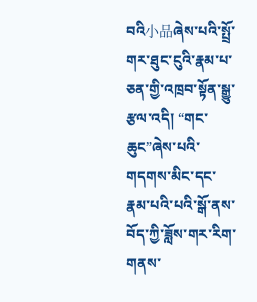བའི小品ཞེས་པའི་སྤྲོ་གར་ཐུང་ངུའི་རྣམ་པ་ཅན་གྱི་འཁྲབ་སྟོན་སྒྱུ་རྩལ་འདི། “གང་ཆུང”ཞེས་པའི་གདགས་མིང་དང་རྣམ་པའི་པའི་སྒོ་ནས་བོད་ཀྱི་ཟློས་གར་རིག་གནས་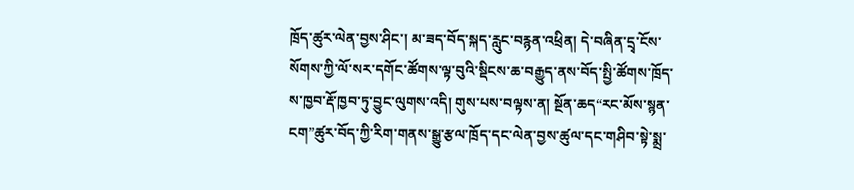ཁྲོད་ཚུར་ལེན་བྱས་ཤིང་། མ་ཟད་བོད་སྐད་རླུང་བརྙན་འཕྲིན། དེ་བཞིན་དྲྭ་ངོས་སོགས་ཀྱི་ལོ་སར་དགོང་ཚོགས་ལྟ་བུའི་སྡིངས་ཆ་བརྒྱུད་ནས་བོད་སྤྱི་ཚོགས་ཁྲོད་ས་ཁྱབ་རྡོ་ཁྱབ་ཏུ་བྱུང་ལུགས་འདི། གུས་པས་བལྟས་ན། སྔོན་ཆད“རང་མོས་སྙན་ངག”ཚུར་བོད་ཀྱི་རིག་གནས་སྒྱུ་རྩལ་ཁྲོད་དང་ལེན་བྱས་ཚུལ་དང་གཤིབ་སྟེ་སྨྲ་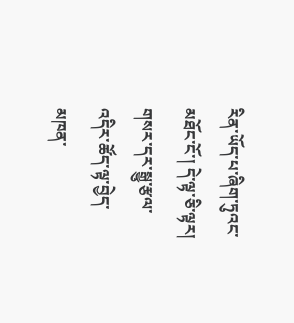རིན་ཡོད་པ་ཞིག་ཏུའང་མཐོང་ངོ་། དེ་ལྟ་ཅི་ལྟར། གསར་དར་སྒྱུ་རྩལ་འདིར་ཚོད་ལྟ་བྱེད་མཁན་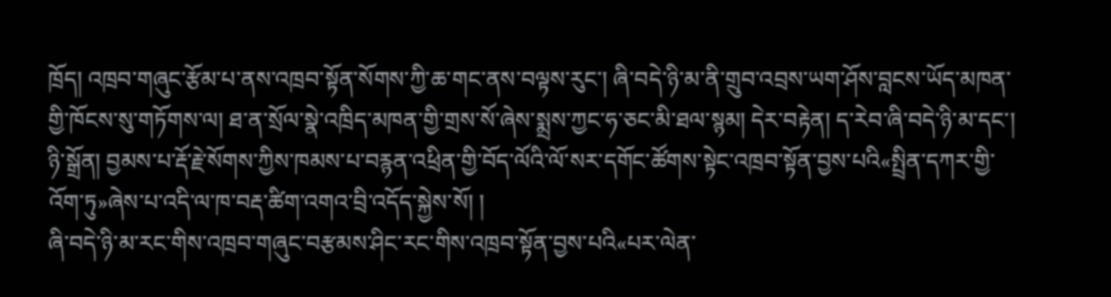ཁྲོད། འཁྲབ་གཞུང་རྩོམ་པ་ནས་འཁྲབ་སྟོན་སོགས་ཀྱི་ཆ་གང་ནས་བལྟས་རུང་། ཞི་བདེ་ཉི་མ་ནི་གྲུབ་འབྲས་ཡག་ཤོས་བླངས་ཡོད་མཁན་གྱི་ཁོངས་སུ་གཏོགས་ལ། ཐ་ན་སྲོལ་སྣེ་འཁྲིད་མཁན་གྱི་གྲས་སོ་ཞེས་སྨྲས་ཀྱང་ཧ་ཅང་མི་ཐལ་སྙམ། དེར་བརྟེན། ད་རེབ་ཞི་བདེ་ཉི་མ་དང་། ཉི་སྒྲོན། བྱམས་པ་རྡོ་རྗེ་སོགས་ཀྱིས་ཁམས་པ་བརྙན་འཕྲིན་གྱི་བོད་ལོའི་ལོ་སར་དགོང་ཚོགས་སྟེང་འཁྲབ་སྟོན་བྱས་པའི«སྤྲིན་དཀར་གྱི་འོག་ཏུ»ཞེས་པ་འདི་ལ་ཁ་བརྡ་ཚིག་འགའ་བྲི་འདོད་སྐྱེས་སོ། །
ཞི་བདེ་ཉི་མ་རང་གིས་འཁྲབ་གཞུང་བརྩམས་ཤིང་རང་གིས་འཁྲབ་སྟོན་བྱས་པའི«པར་ལེན་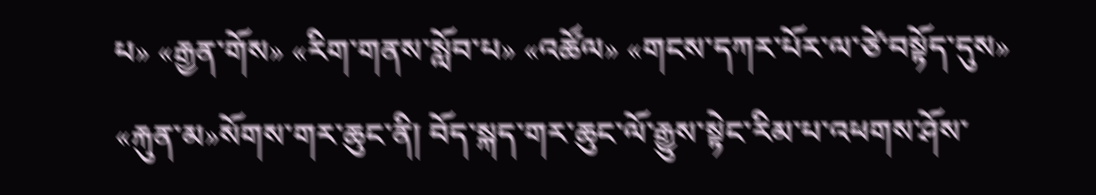པ» «རྒྱན་གོས» «རིག་གནས་སློབ་པ» «འཚོལ» «གངས་དཀར་པོར་ལ་ཙེ་བསྟོད་དུས» «རྐུན་མ»སོགས་གར་ཆུང་ནི། བོད་སྐད་གར་ཆུང་ལོ་རྒྱུས་སྟེང་རིམ་པ་འཕགས་ཤོས་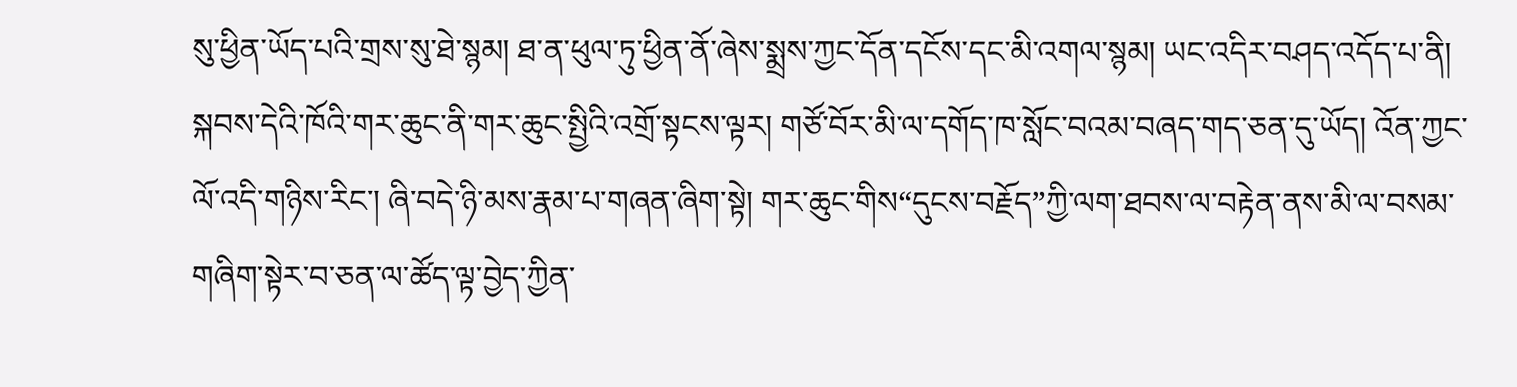སུ་ཕྱིན་ཡོད་པའི་གྲས་སུ་ཐེ་སྙམ། ཐ་ན་ཕུལ་ཏུ་ཕྱིན་ནོ་ཞེས་སྨྲས་ཀྱང་དོན་དངོས་དང་མི་འགལ་སྙམ། ཡང་འདིར་བཤད་འདོད་པ་ནི། སྐབས་དེའི་ཁོའི་གར་ཆུང་ནི་གར་ཆུང་སྤྱིའི་འགྲོ་སྟངས་ལྟར། གཙོ་བོར་མི་ལ་དགོད་ཁ་སློང་བའམ་བཞད་གད་ཅན་དུ་ཡོད། འོན་ཀྱང་ལོ་འདི་གཉིས་རིང་། ཞི་བདེ་ཉི་མས་རྣམ་པ་གཞན་ཞིག་སྟེ། གར་ཆུང་གིས“དུངས་བརྗོད”ཀྱི་ལག་ཐབས་ལ་བརྟེན་ནས་མི་ལ་བསམ་གཞིག་སྟེར་བ་ཅན་ལ་ཚོད་ལྟ་བྱེད་ཀྱིན་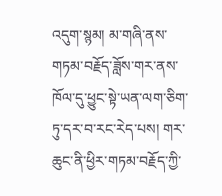འདུག་སྙམ། མ་གཞི་ནས་གཏམ་བརྗོད་ཟློས་གར་ནས་ཁོལ་དུ་ཕྱུང་སྟེ་ཡན་ལག་ཅིག་ཏུ་དར་བ་རང་རེད་པས། གར་ཆུང་ནི་ཕྱིར་གཏམ་བརྗོད་ཀྱི་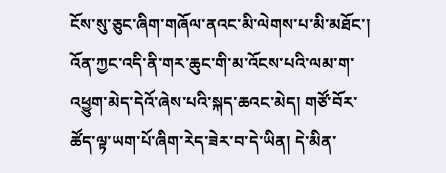ངོས་སུ་ཅུང་ཞིག་གཞོལ་ནའང་མི་ལེགས་པ་མི་མཐོང་། འོན་ཀྱང་འདི་ནི་གར་ཆུང་གི་མ་འོངས་པའི་ལམ་ག་འཕྱུག་མེད་དེའོ་ཞེས་པའི་སྐད་ཆའང་མེད། གཙོ་བོར་ཚོད་ལྟ་ཡག་པོ་ཞིག་རེད་ཟེར་བ་དེ་ཡིན། དེ་མིན་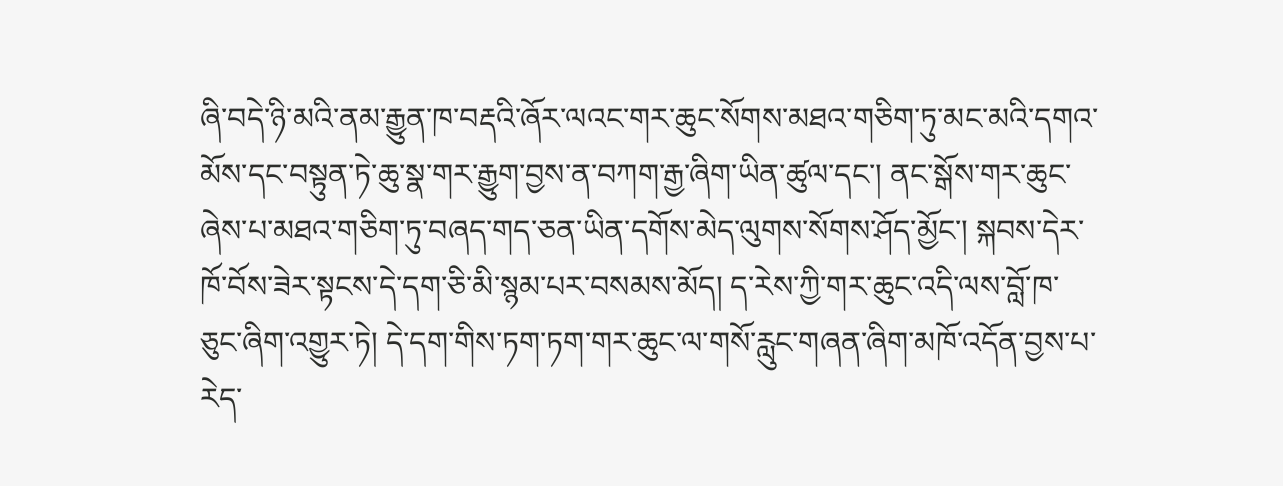ཞི་བདེ་ཉི་མའི་ནམ་རྒྱུན་ཁ་བརྡའི་ཞོར་ལའང་གར་ཆུང་སོགས་མཐའ་གཅིག་ཏུ་མང་མའི་དགའ་མོས་དང་བསྟུན་ཏེ་ཆུ་སྣ་གར་རྒྱུག་བྱས་ན་བཀག་རྒྱ་ཞིག་ཡིན་ཚུལ་དང་། ནང་སྒོས་གར་ཆུང་ཞེས་པ་མཐའ་གཅིག་ཏུ་བཞད་གད་ཅན་ཡིན་དགོས་མེད་ལུགས་སོགས་ཤོད་མྱོང་། སྐབས་དེར་ཁོ་བོས་ཟེར་སྟངས་དེ་དག་ཅི་མི་སྙམ་པར་བསམས་མོད། ད་རེས་ཀྱི་གར་ཆུང་འདི་ལས་བློ་ཁ་ཅུང་ཞིག་འགྱུར་ཏེ། དེ་དག་གིས་ཏག་ཏག་གར་ཆུང་ལ་གསོ་རླུང་གཞན་ཞིག་མཁོ་འདོན་བྱས་པ་རེད་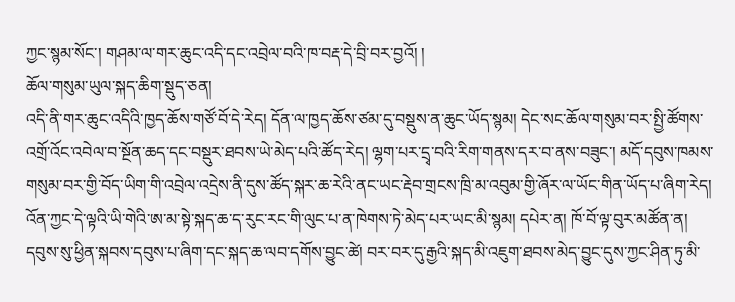ཀྱང་སྙམ་སོང་། གཤམ་ལ་གར་ཆུང་འདི་དང་འབྲེལ་བའི་ཁ་བརྡ་དེ་བྲི་བར་བྱའོ། །
ཆོལ་གསུམ་ཡུལ་སྐད་ཆིག་སྡུད་ཅན།
འདི་ནི་གར་ཆུང་འདིའི་ཁྱད་ཆོས་གཙོ་བོ་དེ་རེད། དོན་ལ་ཁྱད་ཆོས་ཙམ་དུ་བསྡུས་ན་ཆུང་ཡོད་སྙམ། དེང་སང་ཆོལ་གསུམ་བར་སྤྱི་ཚོགས་འགྲོ་འོང་འབེལ་བ་སྔོན་ཆད་དང་བསྡུར་ཐབས་ཡེ་མེད་པའི་ཚོད་རེད། ལྷག་པར་དྲྭ་བའི་རིག་གནས་དར་བ་ནས་བཟུང་། མདོ་དབུས་ཁམས་གསུམ་བར་གྱི་བོད་ཡིག་གི་འབྲེལ་འདྲེས་ནི་དུས་ཚོད་སྐར་ཆ་རེའི་ནང་ཡང་རྡེབ་གྲངས་ཁྲི་མ་འབུམ་གྱི་ཞོར་ལ་ཡོང་གིན་ཡོད་པ་ཞིག་རེད། འོན་ཀྱང་དེ་ལྟའི་ཡི་གེའི་ཨ་མ་སྟེ་སྐད་ཆ་ད་རུང་རང་གི་ལུང་པ་ན་ཁེགས་ཏེ་མེད་པར་ཡང་མི་སྙམ། དཔེར་ན། ཁོ་བོ་ལྟ་བུར་མཚོན་ན། དབུས་སུ་ཕྱིན་སྐབས་དབུས་པ་ཞིག་དང་སྐད་ཆ་ལབ་དགོས་བྱུང་ཚེ། བར་བར་དུ་རྒྱའི་སྐད་མི་འཇུག་ཐབས་མེད་བྱུང་དུས་ཀྱང་ཤིན་ཏུ་མི་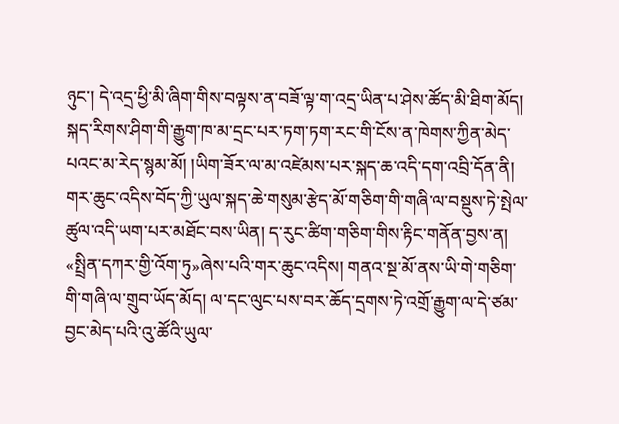ཉུང་། དེ་འདྲ་ཕྱི་མི་ཞིག་གིས་བལྟས་ན་བཟོ་ལྟ་ག་འདྲ་ཡིན་པ་ཤེས་ཚོད་མི་ཐིག་མོད། སྐད་རིགས་ཤིག་གི་རྒྱུག་ཁ་མ་དྲང་པར་ཏག་ཏག་རང་གི་ངོས་ན་ཁེགས་ཀྱིན་མེད་པའང་མ་རེད་སྙམ་མོ། །ཡིག་ཟོར་ལ་མ་འཛེམས་པར་སྐད་ཆ་འདི་དག་འབྲི་དོན་ནི། གར་ཆུང་འདིས་བོད་ཀྱི་ཡུལ་སྐད་ཆེ་གསུམ་རྩེད་མོ་གཅིག་གི་གཞི་ལ་བསྡུས་ཏེ་སྤེལ་ཚུལ་འདི་ཡག་པར་མཐོང་བས་ཡིན། ད་རུང་ཚིག་གཅིག་གིས་རྟིང་གནོན་བྱས་ན། «སྤྲིན་དཀར་གྱི་འོག་ཏུ»ཞེས་པའི་གར་ཆུང་འདིས། གནའ་སྔ་མོ་ནས་ཡི་གེ་གཅིག་གི་གཞི་ལ་གྲུབ་ཡོད་མོད། ལ་དང་ལུང་པས་བར་ཆོད་དྲགས་ཏེ་འགྲོ་རྒྱུག་ལ་དེ་ཙམ་བྱང་མེད་པའི་འུ་ཚོའི་ཡུལ་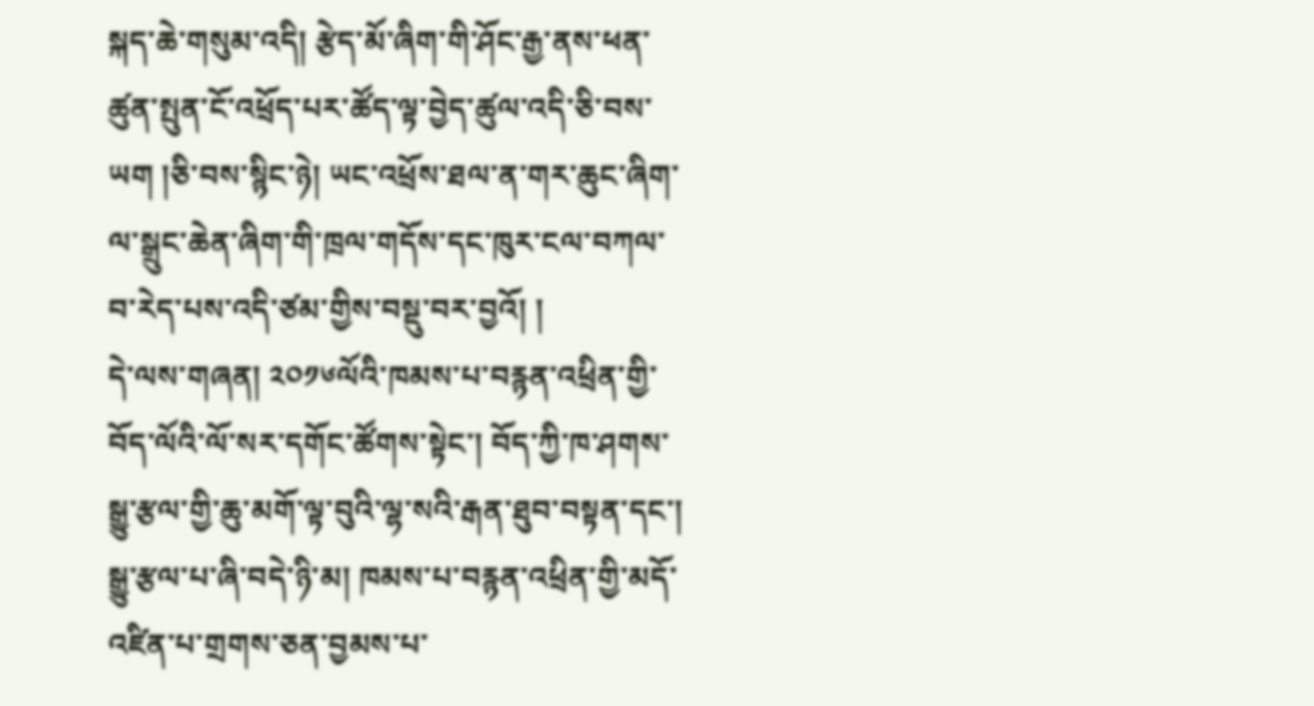སྐད་ཆེ་གསུམ་འདི། རྩེད་མོ་ཞིག་གི་ཤོང་རྒྱ་ནས་ཕན་ཚུན་སྤུན་ངོ་འཕྲོད་པར་ཚོད་ལྟ་བྱེད་ཚུལ་འདི་ཅི་བས་ཡག །ཅི་བས་སྙིང་ཉེ། ཡང་འཕྲོས་ཐལ་ན་གར་ཆུང་ཞིག་ལ་སྒྲུང་ཆེན་ཞིག་གི་ཁྲལ་གདོས་དང་ཁུར་ངལ་བཀལ་བ་རེད་པས་འདི་ཙམ་གྱིས་བསྡུ་བར་བྱའོ། །
དེ་ལས་གཞན། ༢༠༡༦ལོའི་ཁམས་པ་བརྙན་འཕྲིན་གྱི་བོད་ལོའི་ལོ་སར་དགོང་ཚོགས་སྟེང་། བོད་ཀྱི་ཁ་ཤགས་སྒྱུ་རྩལ་གྱི་ཆུ་མགོ་ལྟ་བུའི་ལྷ་སའི་རྒན་ཐུབ་བསྟན་དང་། སྒྱུ་རྩལ་པ་ཞི་བདེ་ཉི་མ། ཁམས་པ་བརྙན་འཕྲིན་གྱི་མདོ་འཛིན་པ་གྲགས་ཅན་བྱམས་པ་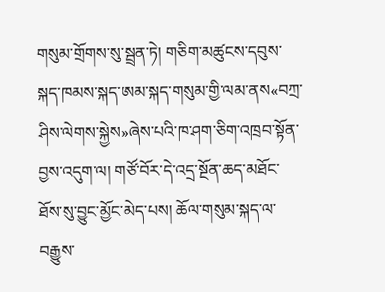གསུམ་གྲོགས་སུ་སྦྲན་ཏེ། གཅིག་མཚུངས་དབུས་སྐད་ཁམས་སྐད་ཨམ་སྐད་གསུམ་གྱི་ལམ་ནས«བཀྲ་ཤིས་ལེགས་སྐྱེས»ཞེས་པའི་ཁ་ཤག་ཅིག་འཁྲབ་སྟོན་བྱས་འདུག་ལ། གཙོ་བོར་དེ་འདྲ་སྔོན་ཆད་མཐོང་ཐོས་སུ་བྱུང་མྱོང་མེད་པས། ཆོལ་གསུམ་སྐད་ལ་བརྒྱུས་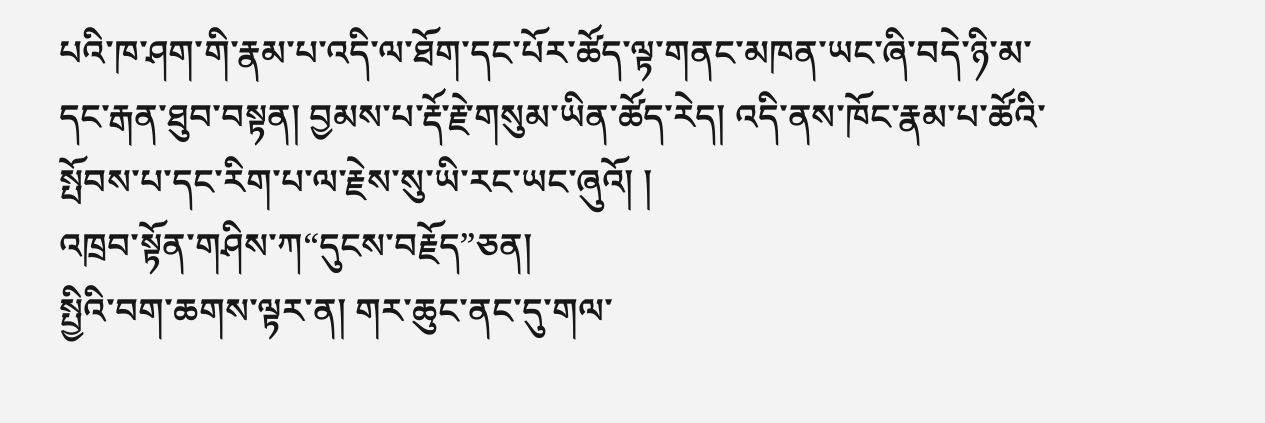པའི་ཁ་ཤག་གི་རྣམ་པ་འདི་ལ་ཐོག་དང་པོར་ཚོད་ལྟ་གནང་མཁན་ཡང་ཞི་བདེ་ཉི་མ་དང་རྒན་ཐུབ་བསྟན། བྱམས་པ་རྡོ་རྗེ་གསུམ་ཡིན་ཚོད་རེད། འདི་ནས་ཁོང་རྣམ་པ་ཚོའི་སྤོབས་པ་དང་རིག་པ་ལ་རྗེས་སུ་ཡི་རང་ཡང་ཞུའོ། །
འཁྲབ་སྟོན་གཤིས་ཀ“དུངས་བརྗོད”ཅན།
སྤྱིའི་བག་ཆགས་ལྟར་ན། གར་ཆུང་ནང་དུ་གལ་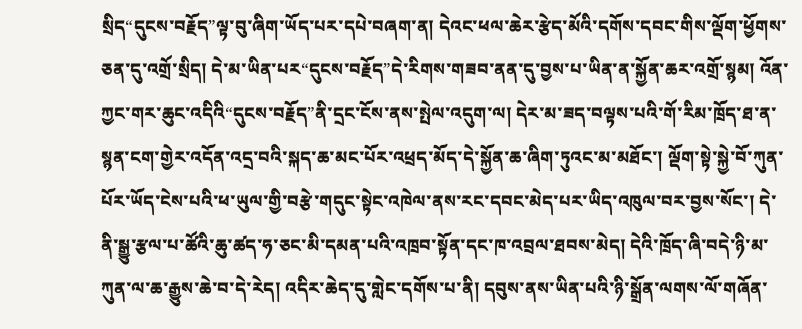སྲིད“དུངས་བརྗོད”ལྟ་བུ་ཞིག་ཡོད་པར་དཔེ་བཞག་ན། དེའང་ཕལ་ཆེར་རྩེད་མོའི་དགོས་དབང་གིས་ལྡོག་ཕྱོགས་ཅན་དུ་འགྲོ་སྲིད། དེ་མ་ཡིན་པར“དུངས་བརྗོད”དེ་རིགས་གཟབ་ནན་དུ་བྱས་པ་ཡིན་ན་སྐྱོན་ཆར་འགྲོ་སྙམ། འོན་ཀྱང་གར་ཆུང་འདིའི“དུངས་བརྗོད”ནི་དྲང་ངོས་ནས་སྤེལ་འདུག་ལ། དེར་མ་ཟད་བལྟས་པའི་གོ་རིམ་ཁྲོད་ཐ་ན་སྙན་ངག་གྱེར་འདོན་འདྲ་བའི་སྐད་ཆ་མང་པོར་འཕྲད་མོད་དེ་སྐྱོན་ཆ་ཞིག་ཏུའང་མ་མཐོང་། ལྡོག་སྟེ་སྐྱེ་བོ་ཀུན་པོར་ཡོད་ངེས་པའི་ཕ་ཡུལ་གྱི་བརྩེ་གདུང་སྟེང་འཁེལ་ནས་རང་དབང་མེད་པར་ཡིད་འཁུལ་བར་བྱས་སོང་། དེ་ནི་སྒྱུ་རྩལ་པ་ཚོའི་ཆུ་ཚད་ཧ་ཅང་མི་དམན་པའི་འཁྲབ་སྟོན་དང་ཁ་འབྲལ་ཐབས་མེད། དེའི་ཁྲོད་ཞི་བདེ་ཉི་མ་ཀུན་ལ་ཆ་རྒྱུས་ཆེ་བ་དེ་རེད། འདིར་ཆེད་དུ་གླེང་དགོས་པ་ནི། དབུས་ནས་ཡིན་པའི་ཉི་སྒྲོན་ལགས་ལོ་གཞོན་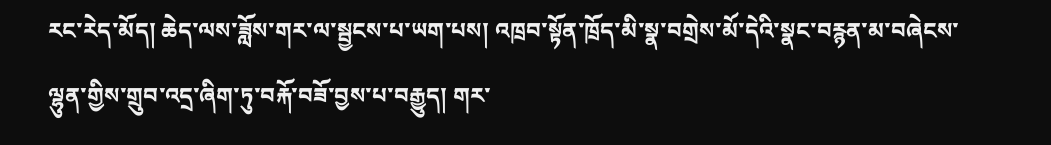རང་རེད་མོད། ཆེད་ལས་ཟློས་གར་ལ་སྦྱངས་པ་ཡག་པས། འཁྲབ་སྟོན་ཁྲོད་མི་སྣ་བགྲེས་མོ་དེའི་སྣང་བརྙན་མ་བཞེངས་ལྷུན་གྱིས་གྲུབ་འདྲ་ཞིག་ཏུ་བརྐོ་བཟོ་བྱས་པ་བརྒྱུད། གར་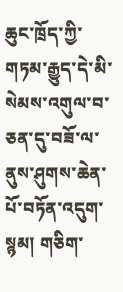ཆུང་ཁྲོད་ཀྱི་གཏམ་རྒྱུད་དེ་མི་སེམས་འགུལ་བ་ཅན་དུ་བཟོ་ལ་ནུས་ཤུགས་ཆེན་པོ་བཏོན་འདུག་སྙམ། གཅིག་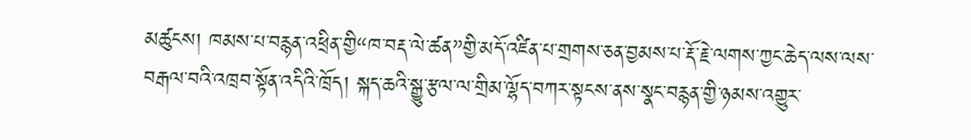མཚུངས། ཁམས་པ་བརྙན་འཕྲིན་གྱི“ཁ་བརྡ་ལེ་ཚན”གྱི་མདོ་འཛིན་པ་གྲགས་ཅན་བྱམས་པ་རྡོ་རྗེ་ལགས་ཀྱང་ཆེད་ལས་ལས་བརྒལ་བའི་འཁྲབ་སྟོན་འདིའི་ཁྲོད། སྐད་ཆའི་སྒྱུ་རྩལ་ལ་གྲིམ་ལྷོད་བཀར་སྟངས་ནས་སྣང་བརྙན་གྱི་ཉམས་འགྱུར་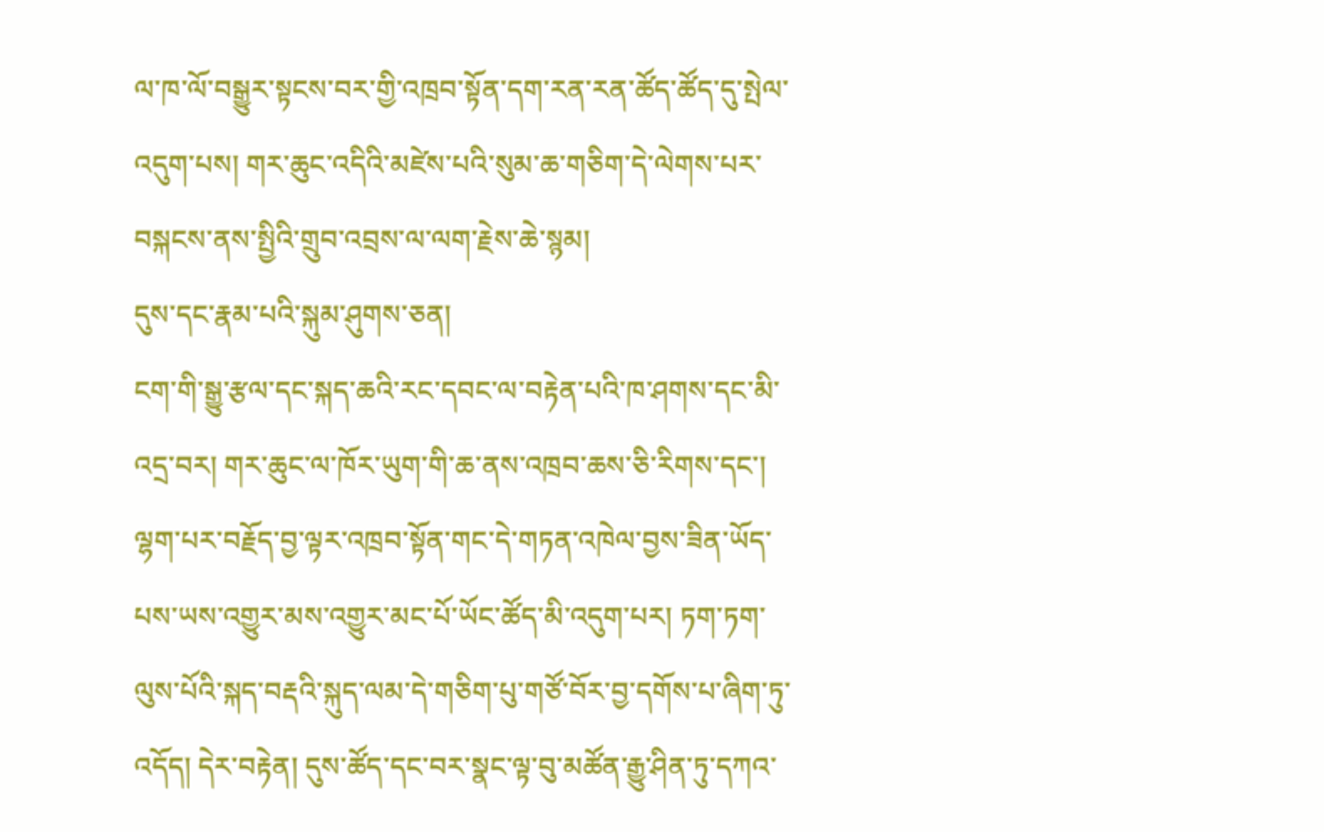ལ་ཁ་ལོ་བསྒྱུར་སྟངས་བར་གྱི་འཁྲབ་སྟོན་དག་རན་རན་ཚོད་ཚོད་དུ་སྤེལ་འདུག་པས། གར་ཆུང་འདིའི་མཛེས་པའི་སུམ་ཆ་གཅིག་དེ་ལེགས་པར་བསྐངས་ནས་སྤྱིའི་གྲུབ་འབྲས་ལ་ལག་རྗེས་ཆེ་སྙམ།
དུས་དང་རྣམ་པའི་སྐུམ་ཤུགས་ཅན།
ངག་གི་སྒྱུ་རྩལ་དང་སྐད་ཆའི་རང་དབང་ལ་བརྟེན་པའི་ཁ་ཤགས་དང་མི་འདྲ་བར། གར་ཆུང་ལ་ཁོར་ཡུག་གི་ཆ་ནས་འཁྲབ་ཆས་ཅི་རིགས་དང་། ལྷག་པར་བརྗོད་བྱ་ལྟར་འཁྲབ་སྟོན་གང་དེ་གཏན་འཁེལ་བྱས་ཟིན་ཡོད་པས་ཡས་འགྱུར་མས་འགྱུར་མང་པོ་ཡོང་ཚོད་མི་འདུག་པར། ཏག་ཏག་ལུས་པོའི་སྐད་བརྡའི་སྐུད་ལམ་དེ་གཅིག་པུ་གཙོ་བོར་བྱ་དགོས་པ་ཞིག་ཏུ་འདོད། དེར་བརྟེན། དུས་ཚོད་དང་བར་སྣང་ལྟ་བུ་མཚོན་རྒྱུ་ཤིན་ཏུ་དཀའ་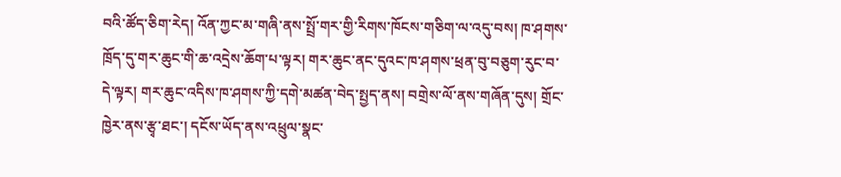བའི་ཚོད་ཅིག་རེད། འོན་ཀྱང་མ་གཞི་ནས་སྤྲོ་གར་གྱི་རིགས་ཁོངས་གཅིག་ལ་འདུ་བས། ཁ་ཤགས་ཁྲོད་དུ་གར་ཆུང་གི་ཆ་འདྲེས་ཆོག་པ་ལྟར། གར་ཆུང་ནང་དུའང་ཁ་ཤགས་ཕྲན་བུ་བཅུག་རུང་བ་དེ་ལྟར། གར་ཆུང་འདིས་ཁ་ཤགས་ཀྱི་དགེ་མཚན་བེད་སྤྱད་ནས། བགྲེས་ལོ་ནས་གཞོན་དུས། གྲོང་ཁྱེར་ནས་རྩྭ་ཐང་། དངོས་ཡོད་ནས་འཕྲུལ་སྣང་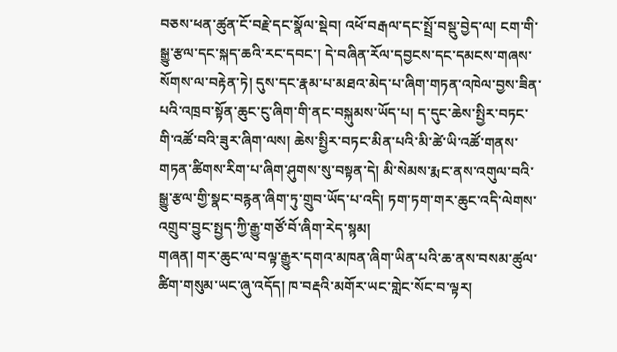བཅས་ཕན་ཚུན་ངོ་བརྗེ་དང་སྣོལ་སྡེབ། འཕོ་བརྒལ་དང་སྤྲོ་བསྡུ་བྱེད་ལ། ངག་གི་སྒྱུ་རྩལ་དང་སྐད་ཆའི་རང་དབང་། དེ་བཞིན་རོལ་དབྱངས་དང་དམངས་གཞས་སོགས་ལ་བརྟེན་ཏེ། དུས་དང་རྣམ་པ་མཐའ་མེད་པ་ཞིག་གཏན་འཁེལ་བྱས་ཟིན་པའི་འཁྲབ་སྟོན་ཆུང་ངུ་ཞིག་གི་ནང་བསྐུམས་ཡོད་པ། ད་དུང་ཆེས་སྤྱིར་བཏང་གི་འཚོ་བའི་ཟུར་ཞིག་ལས། ཆེས་སྤྱིར་བཏང་མིན་པའི་མི་ཚེ་ཡི་འཚོ་གནས་གཏན་ཚིགས་རིག་པ་ཞིག་ཤུགས་སུ་བསྟན་དེ། མི་སེམས་རྨང་ནས་འགུལ་བའི་སྒྱུ་རྩལ་གྱི་སྣང་བརྙན་ཞིག་ཏུ་གྲུབ་ཡོད་པ་འདི། ཏག་ཏག་གར་ཆུང་འདི་ལེགས་འགྲུབ་བྱུང་སྤྱད་ཀྱི་རྒྱུ་གཙོ་བོ་ཞིག་རེད་སྙམ།
གཞན། གར་ཆུང་ལ་བལྟ་རྒྱུར་དགའ་མཁན་ཞིག་ཡིན་པའི་ཆ་ནས་བསམ་ཚུལ་ཚིག་གསུམ་ཡང་ཞུ་འདོད། ཁ་བརྡའི་མགོར་ཡང་གླེང་སོང་བ་ལྟར།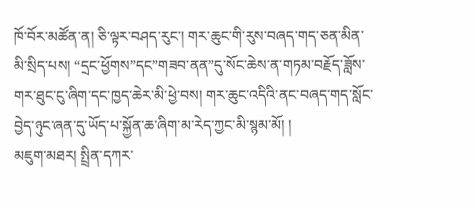ཁོ་བོར་མཚོན་ན། ཅི་ལྟར་བཤད་རུང་། གར་ཆུང་གི་རུས་བཞད་གད་ཅན་མིན་མི་སྲིད་པས། “དྲང་ཕྱོགས”དང”གཟབ་ནན”དུ་སོང་ཆེས་ན་གཏམ་བརྗོད་ཟློས་གར་ཐུང་ངུ་ཞིག་དང་ཁྱད་ཆེར་མི་ཕྱེ་བས། གར་ཆུང་འདིའི་ནང་བཞད་གད་སློང་བྱེད་ཉུང་ཞན་དུ་ཡོད་པ་སྐྱོན་ཆ་ཞིག་མ་རེད་ཀྱང་མི་སྙམ་མོ། །
མཇུག་མཐར། སྤྲིན་དཀར་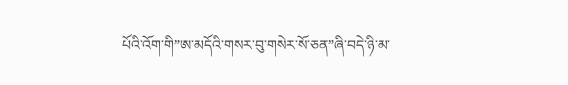པོའི་འོག་གི”ཨ་མདོའི་གསར་བུ་གསེར་སོ་ཅན”ཞི་བདེ་ཉི་མ་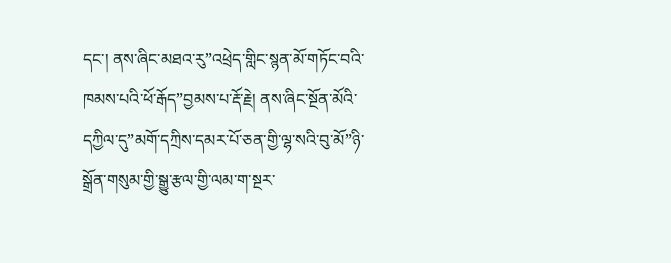དང་། ནས་ཞིང་མཐའ་རུ”འཕྲེད་གླིང་སྙན་མོ་གཏོང་བའི་ཁམས་པའི་ཕོ་རྒོད”བྱམས་པ་རྡོ་རྗེ། ནས་ཞིང་སྔོན་མོའི་དཀྱིལ་དུ”མགོ་དཀྲིས་དམར་པོ་ཅན་གྱི་ལྷ་སའི་བུ་མོ”ཉི་སྒྲོན་གསུམ་གྱི་སྒྱུ་རྩལ་གྱི་ལམ་ག་སྔར་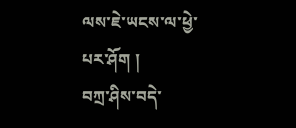ལས་ཇེ་ཡངས་ལ་ཕྱེ་པར་ཤོག །
བཀྲ་ཤིས་བདེ་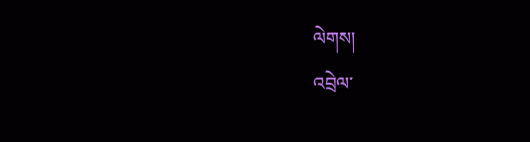ལེགས།
འབྲེལ་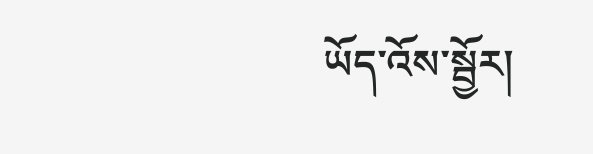ཡོད་འོས་སྦྱོར།